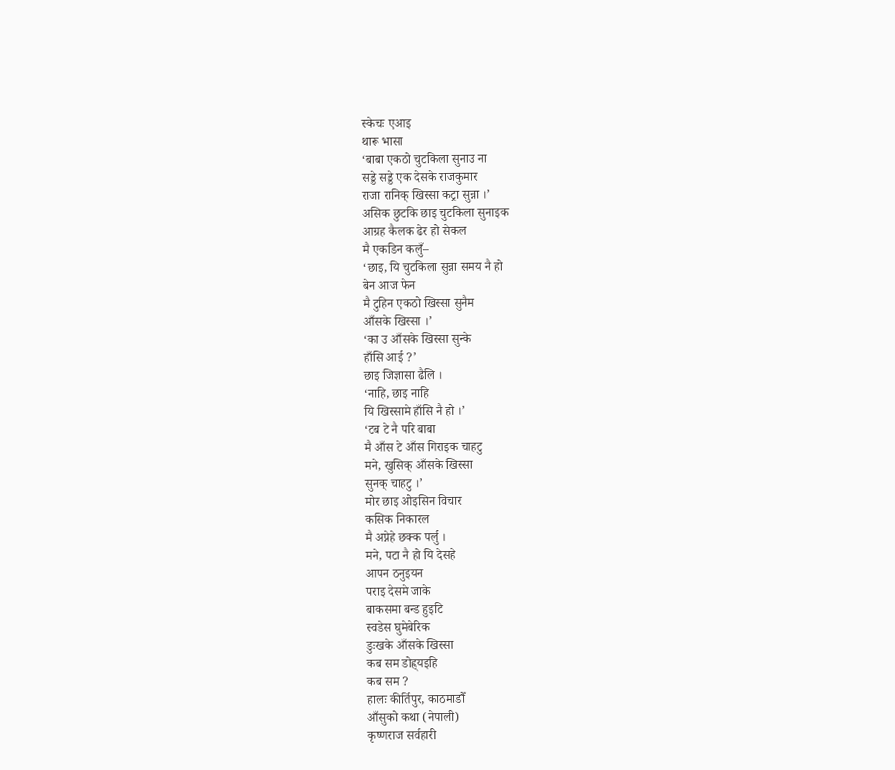स्केचः एआइ
थारू भासा
‘बाबा एकठो चुटकिला सुनाउ ना
सड्डे सड्डे एक देसके राजकुमार
राजा रानिक् खिस्सा कट्रा सुन्ना ।’
असिक छुटकि छाइ चुटकिला सुनाइक
आग्रह कैलक ढेर हो सेकल
मै एकडिन कलुँ–
‘छाइ, यि चुटकिला सुन्ना समय नै हो
बेन आज फेन
मै टुहिन एकठो खिस्सा सुनैम
आँसके खिस्सा ।’
‘का उ आँसके खिस्सा सुन्के
हाँसि आई ?’
छाइ जिज्ञासा ढैलि ।
‘नाहि, छाइ नाहि
यि खिस्सामे हाँसि नै हो ।’
‘टब टे नै परि बाबा
मै आँस टे आँस गिराइक चाहटु
मने, खुसिक् आँसके खिस्सा
सुनक् चाहटु ।’
मोर छाइ ओइसिन विचार
कसिक निकारल
मै अप्नेहे छक्क पर्लु ।
मने, पटा नै हो यि देसहे
आपन ठनुइयन
पराइ देसमे जाके
बाकसमा बन्ड हुइटि
स्वडेस घुमेबेरिक
डुःखके आँसके खिस्सा
कब सम डोह्र्यइहि
कब सम ?
हालः कीर्तिपुर, काठमाडौँ
आँसुको कथा (नेपाली)
कृष्णराज सर्वहारी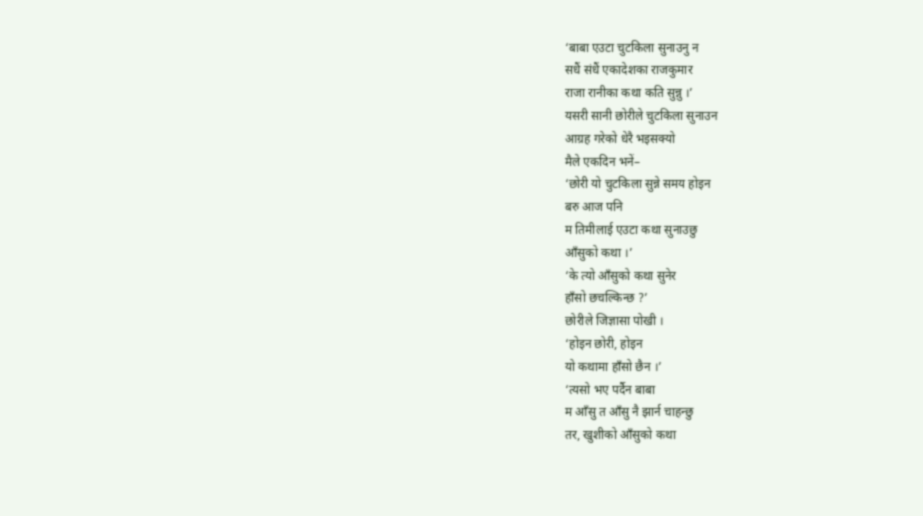‘बाबा एउटा चुटकिला सुनाउनु न
सधैं संधैं एकादेशका राजकुमार
राजा रानीका कथा कति सुन्नु ।’
यसरी सानी छोरीले चुटकिला सुनाउन
आग्रह गरेको धेरै भइसक्यो
मैले एकदिन भनें–
‘छोरी यो चुटकिला सुन्ने समय होइन
बरु आज पनि
म तिमीलाई एउटा कथा सुनाउछु
आँसुको कथा ।’
‘के त्यो आँसुको कथा सुनेर
हाँसो छचल्किन्छ ?’
छोरीले जिज्ञासा पोखी ।
‘होइन छोरी, होइन
यो कथामा हाँसो छैन ।’
‘त्यसो भए पर्दैन बाबा
म आँसु त आँसु नै झार्न चाहन्छु
तर, खुशीको आँसुको कथा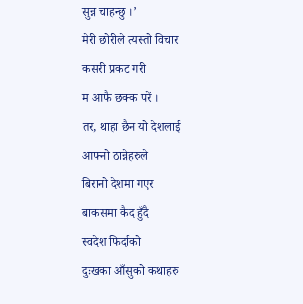सुन्न चाहन्छु ।’
मेरी छोरीले त्यस्तो विचार
कसरी प्रकट गरी
म आफै छक्क परें ।
तर, थाहा छैन यो देशलाई
आफ्नो ठान्नेहरुले
बिरानो देशमा गएर
बाकसमा कैद हुँदै
स्वदेश फिर्दाको
दुःखका आँसुको कथाहरु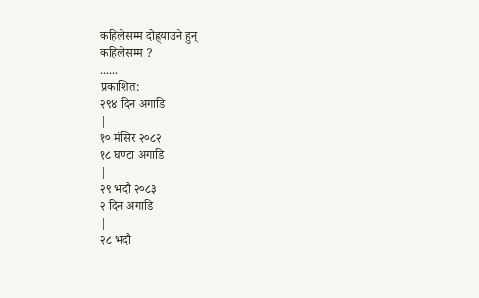कहिलेसम्म दोह्र्याउने हुन्
कहिलेसम्म ?
......
प्रकाशित:
२९४ दिन अगाडि
|
१० मंसिर २०८२
१८ घण्टा अगाडि
|
२९ भदौ २०८३
२ दिन अगाडि
|
२८ भदौ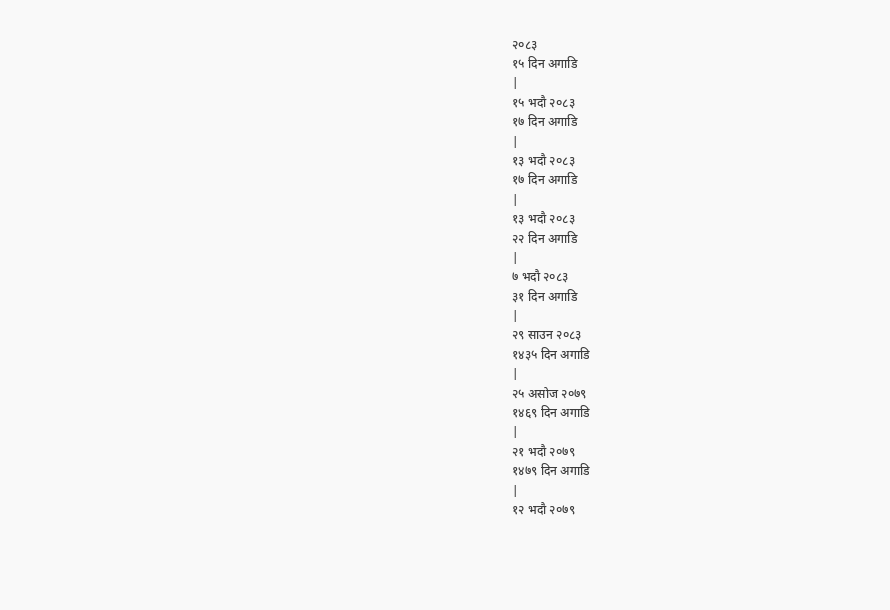२०८३
१५ दिन अगाडि
|
१५ भदौ २०८३
१७ दिन अगाडि
|
१३ भदौ २०८३
१७ दिन अगाडि
|
१३ भदौ २०८३
२२ दिन अगाडि
|
७ भदौ २०८३
३१ दिन अगाडि
|
२९ साउन २०८३
१४३५ दिन अगाडि
|
२५ असोज २०७९
१४६९ दिन अगाडि
|
२१ भदौ २०७९
१४७९ दिन अगाडि
|
१२ भदौ २०७९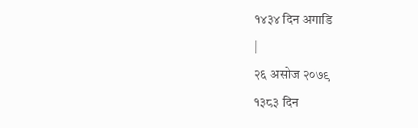१४३४ दिन अगाडि
|
२६ असोज २०७९
१३८३ दिन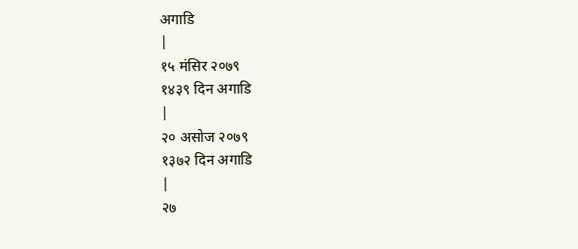अगाडि
|
१५ मंसिर २०७९
१४३९ दिन अगाडि
|
२० असोज २०७९
१३७२ दिन अगाडि
|
२७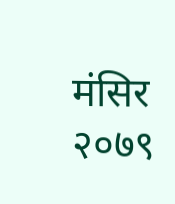मंसिर २०७९